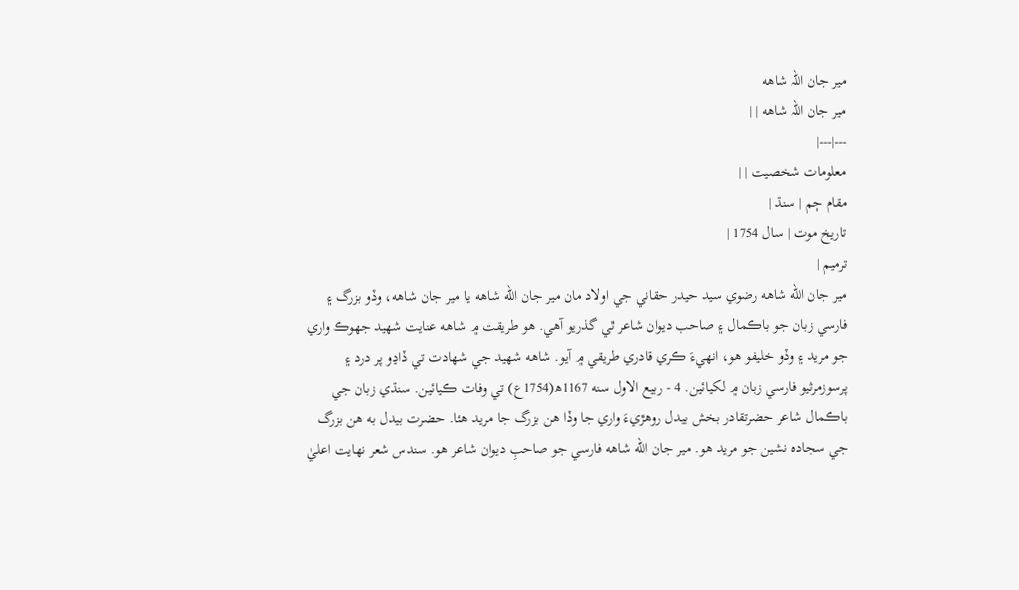مير جان اللہ شاهه
مير جان اللہ شاهه | |
---|---|
معلومات شخصيت | |
مقام ڄم | سنڌ |
تاريخ موت | سال 1754 |
ترميم |
مير جان الله شاهه رضوي سيد حيدر حقاني جي اولاد مان مير جان الله شاهه يا مير جان شاهه، وڏو بزرگ ۽ فارسي زبان جو باڪمال ۽ صاحب ديوان شاعر ٿي گذريو آهي. هو طريقت ۾ شاهه عنايت شهيد جهوڪ واري جو مريد ۽ وڏو خليفو هو، انهيءَ ڪري قادري طريقي ۾ آيو. شاهه شهيد جي شهادت تي ڏاڍو پر درد ۽ پرسوزمرثيو فارسي زبان ۾ لکيائين. 4 - ربيع الاول سنه 1167ھ(1754ع) تي وفات ڪيائين. سنڌي زبان جي باڪمال شاعر حضرتقادر بخش بيدل روهڙيءَ واري جا وڏا هن بزرگ جا مريد هئا. حضرت بيدل به هن بزرگ جي سجاده نشين جو مريد هو. مير جان الله شاهه فارسي جو صاحبِ ديوان شاعر هو. سندس شعر نهايت اعليٰ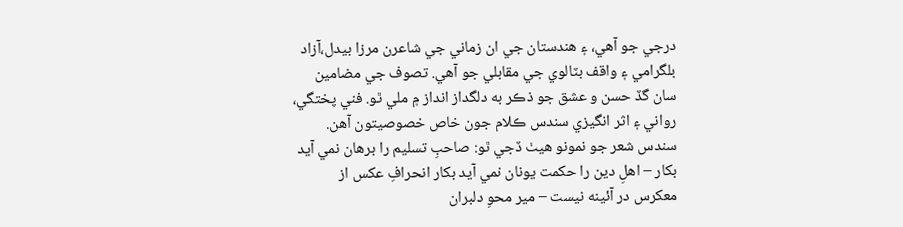درجي جو آهي، ۽ هندستان جي ان زماني جي شاعرن مرزا بيدل،آزاد بلگرامي ۽ واقف بٽالوي جي مقابلي جو آهي. تصوف جي مضامين سان گڏ حسن و عشق جو ذڪر به دلگداز انداز ۾ ملي ٿو. فني پختگي، رواني ۽ اثر انگيزي سندس ڪلام جون خاص خصوصيتون آهن. سندس شعر جو نمونو هيٺ ڏجي ٿو: صاحبِ تسليم را برهان نمي آيد بکار – اهلِ دين را حکمت يونان نمي آيد بکار انحرافِ عکس از معکرس در آئينه نيست – مير محوِ دلبران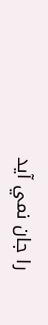را جان نمي آيد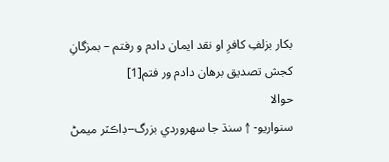بکار بزلفِ کافرِ او نقد ايمان دادم و رفتم – بمزگانِ کجش تصديق برهان دادم ور فتم[1]
حوالا
سنواريو- ↑ سنڌ جا سهروردي بزرگ--ڊاڪٽر ميمڻ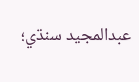عبدالمجيد سنڌي؛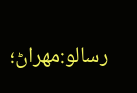رسالو:مهراڻ؛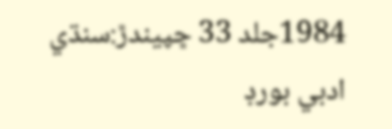1984جلد 33 ڇپيندڙ:سنڌي ادبي بورڊ